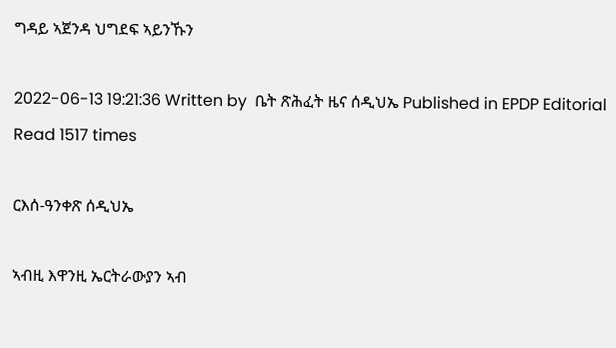ግዳይ ኣጀንዳ ህግደፍ ኣይንኹን

2022-06-13 19:21:36 Written by  ቤት ጽሕፈት ዜና ሰዲህኤ Published in EPDP Editorial Read 1517 times

ርእሰ-ዓንቀጽ ሰዲህኤ

ኣብዚ እዋንዚ ኤርትራውያን ኣብ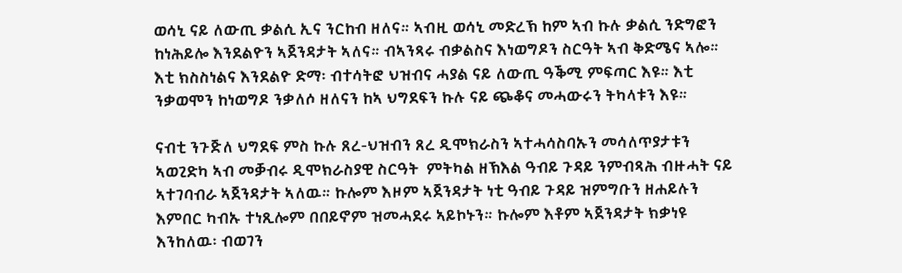ወሳኒ ናይ ለውጢ ቃልሲ ኢና ንርከብ ዘለና። ኣብዚ ወሳኒ መድረኽ ከም ኣብ ኩሉ ቃልሲ ንድግፎን ከነሕይሎ እንደልዮን ኣጀንዳታት ኣለና። ብኣንጻሩ ብቃልስና እነወግዶን ስርዓት ኣብ ቅድሜና ኣሎ። እቲ ክስስነልና እንደልዮ ድማ፡ ብተሳትፎ ህዝብና ሓያል ናይ ለውጢ ዓቕሚ ምፍጣር እዩ። እቲ ንቃወሞን ከነወግዶ ንቃለሶ ዘለናን ከኣ ህግደፍን ኩሉ ናይ ጭቆና መሓውሩን ትካላቱን እዩ።

ናብቲ ንጉጅለ ህግደፍ ምስ ኩሉ ጸረ-ህዝብን ጸረ ዲሞክራስን ኣተሓሳስባኡን መሳለጥያታቱን ኣወጊድካ ኣብ መቓብሩ ዲሞክራስያዊ ስርዓት  ምትካል ዘኽእል ዓብይ ጉዳይ ንምብጻሕ ብዙሓት ናይ ኣተገባብራ ኣጀንዳታት ኣለዉ። ኩሎም እዞም ኣጀንዳታት ነቲ ዓብይ ጉዳይ ዝምግቡን ዘሐይሉን እምበር ካብኡ ተነጺሎም በበይኖም ዝመሓደሩ ኣይኮኑን። ኩሎም እቶም ኣጀንዳታት ክቃነዩ እንከለዉ፡ ብወገን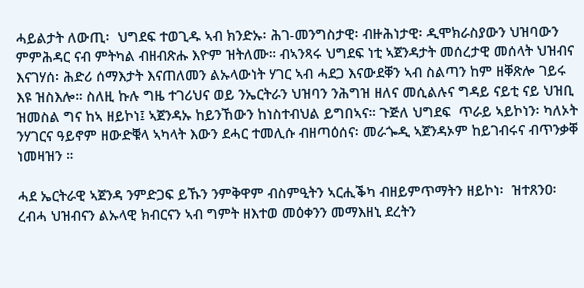ሓይልታት ለውጢ፡  ህግደፍ ተወጊዱ ኣብ ክንድኡ፡ ሕገ-መንግስታዊ፡ ብዙሕነታዊ፡ ዲሞክራስያውን ህዝባውን ምምሕዳር ናብ ምትካል ብዘብጽሑ እዮም ዝትለሙ። ብኣንጻሩ ህግደፍ ነቲ ኣጀንዳታት መሰረታዊ መሰላት ህዝብና እናገሃሰ፡ ሕድሪ ሰማእታት እናጠለመን ልኡላውነት ሃገር ኣብ ሓደጋ እናውደቐን ኣብ ስልጣን ከም ዘቐጽሎ ገይሩ እዩ ዝስእሎ። ስለዚ ኩሉ ግዜ ተገሪህና ወይ ንኤርትራን ህዝባን ንሕግዝ ዘለና መሲልሉና ግዳይ ናይቲ ናይ ህዝቢ ዝመስል ግና ከኣ ዘይኮነ፤ ኣጀንዳኡ ከይንኸውን ከነስተብህል ይግበኣና። ጉጅለ ህግደፍ  ጥራይ ኣይኮነን፡ ካለኦት ንሃገርና ዓይኖም ዘውድቑላ ኣካላት እውን ደሓር ተመሊሱ ብዘጣዕሰና፡ መራጐዲ ኣጀንዳኦም ከይገብሩና ብጥንቃቐ ነመዛዝን ።

ሓደ ኤርትራዊ ኣጀንዳ ንምድጋፍ ይኹን ንምቅዋም ብስምዒትን ኣርሒቕካ ብዘይምጥማትን ዘይኮነ፡  ዝተጸንዐ፡ ረብሓ ህዝብናን ልኡላዊ ክብርናን ኣብ ግምት ዘእተወ መዕቀንን መማእዘኒ ደረትን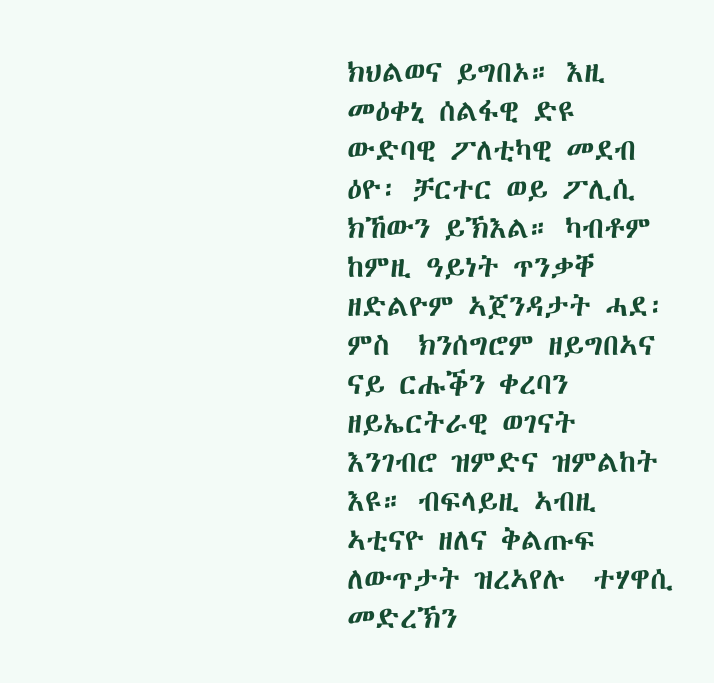ክህልወና ይግበኦ። እዚ መዕቀኒ ሰልፋዊ ድዩ ውድባዊ ፖለቲካዊ መደብ ዕዮ፡ ቻርተር ወይ ፖሊሲ ክኸውን ይኽእል። ካብቶም ከምዚ ዓይነት ጥንቃቐ ዘድልዮም ኣጀንዳታት ሓደ፡ ምስ  ክንሰግሮም ዘይግበኣና ናይ ርሑቕን ቀረባን ዘይኤርትራዊ ወገናት እንገብሮ ዝምድና ዝምልከት እዩ። ብፍላይዚ ኣብዚ ኣቲናዮ ዘለና ቅልጡፍ ለውጥታት ዝረኣየሉ  ተሃዋሲ መድረኽን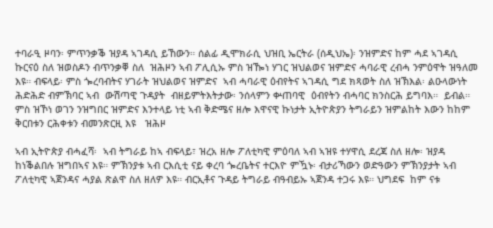ተባራዒ ዞባን፡ ምጥንቃቕ ዝያዳ ኣገዳሲ ይኸውን። ሰልፊ ዲሞክራሲ ህዝቢ ኤርትራ (ሰዲህኤ)፡ ንዝምድና ከም ሓደ ኣገዳሲ ኩርናዕ ስለ ዝወስዶን ብጥንቃቐ ስለ  ዝሕዞን ኣብ ፖሊሲኡ ምስ ዝዀነ ሃገር ዝህልወና ዝምድና ሓባራዊ ረብሓ ንምዕዋት ዝዓለመ እዩ። ብፍላይ፡ ምስ ጐረባብትና ሃገራት ዝህልወና ዝምድና  ኣብ ሓባራዊ ዕብየትና ኣገዳሲ ግደ ክጻወት ስለ ዝኽእል፡ ልዑላውነት ሕድሕድ ብምኽባር ኣብ  ውሽጣዊ ጉዳያት  ብዘይምትእትታው፡ ንሰላምን ቍጠባዊ  ዕብየትን ብሓባር ክንስርሕ ይግባእ።  ይብል። ምስ ዝኾነ ወገን ንዝግበር ዝምድና እንተላይ ነቲ ኣብ ቅድሜና ዘሎ እዋናዊ ኩነታት ኢትዮጵያን ትግራይን ዝምልከት እውን ከከም ቅርበቱን ርሕቀቱን ብመንጽርዚ እዩ   ዝሕዞ

ኣብ ኢትዮጵያ ብሓፈሻ፡  ኣብ ትግራይ ከኣ ብፍላይ፣ ዝረአ ዘሎ ፖለቲካዊ ምዕባለ ኣብ ኣዝዩ ተሃዋሲ ደረጃ ስለ ዘሎ፡ ዝያዳ ከነቕልበሉ ዝግበኣና እዩ። ምኽንያቱ ኣብ ርእሲቲ ናይ ቀረባ ጐረቤትና ተርእዮ ምዃኑ፡ ብታሪኻውን ወድዓውን ምኽንያታት ኣብ ፖለቲካዊ ኣጀንዳና ሓያል ጽልዋ ስለ ዘለዎ እዩ። ብርኢቶና ጉዳይ ትግራይ ብዓብይኡ ኣጀንዳ ተጋሩ እዩ። ህግደፍ  ከም ናቱ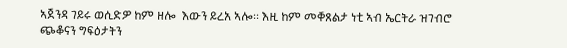ኣጀንዳ ገይሩ ወሲድዎ ከም ዘሎ  እውን ይረአ ኣሎ። እዚ ከም መቐጸልታ ነቲ ኣብ ኤርትራ ዝገብሮ ጭቆናን ግፍዕታትን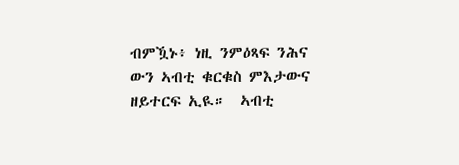ብምዃኑ፥ ነዚ ንምዕጻፍ ንሕና ውን ኣብቲ ቁርቁስ ምእታውና ዘይተርፍ ኢዪ።  ኣብቲ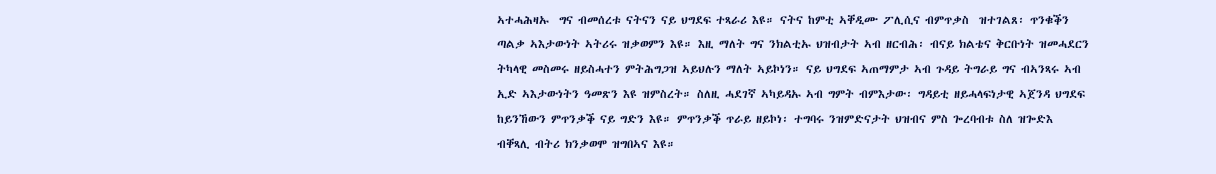ኣተሓሕዛኡ  ግና ብመሰረቱ ናትናን ናይ ህግደፍ ተጻራሪ እዩ። ናትና ከምቲ ኣቐዲሙ ፖሊሲና ብምጥቃስ  ዝተገልጸ፡ ጥንቁቕን ጣልቃ ኣእታውነት ኣትሪሩ ዝቃወምን እዩ። እዚ ማለት ግና ንክልቲኡ ህዝብታት ኣብ ዘርብሕ፡ ብናይ ክልቴና ቅርቡነት ዝመሓደርን ትካላዊ መስመሩ ዘይስሓተን ምትሕግጋዝ ኣይህሉን ማለት ኣይኮነን። ናይ ህግደፍ ኣጠማምታ ኣብ ጉዳይ ትግራይ ግና ብኣንጻሩ ኣብ ኢድ ኣእታውነትን ዓመጽን እዩ ዝምስረት። ስለዚ ሓደገኛ ኣካይዳኡ ኣብ ግምት ብምእታው፡ ግዳይቲ ዘይሓላፍነታዊ ኣጀንዳ ህግደፍ ከይንኸውን ምጥንቃቕ ናይ ግድን እዩ። ምጥንቃቕ ጥራይ ዘይኮነ፡ ተግባሩ ንዝምድናታት ህዝብና ምስ ጐረባብቱ ስለ ዝጐድእ ብቐጻሊ ብትሪ ክንቃወሞ ዝግበኣና እዩ።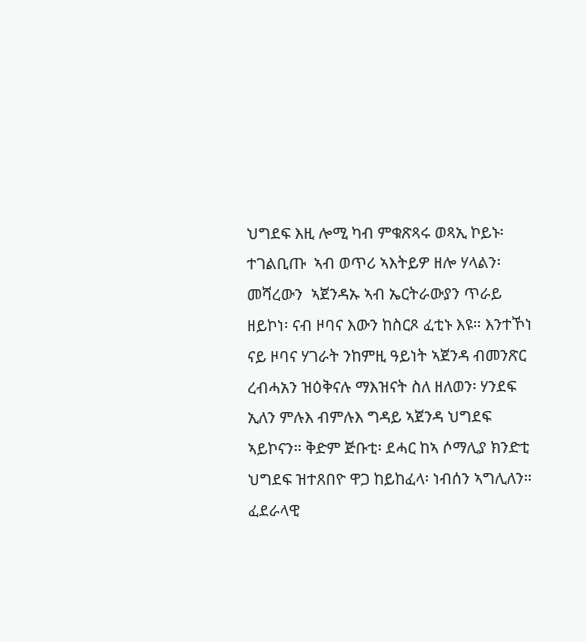ህግደፍ እዚ ሎሚ ካብ ምቁጽጻሩ ወጻኢ ኮይኑ፡ ተገልቢጡ  ኣብ ወጥሪ ኣእትይዎ ዘሎ ሃላልን፡ መሻረውን  ኣጀንዳኡ ኣብ ኤርትራውያን ጥራይ ዘይኮነ፡ ናብ ዞባና እውን ከስርጾ ፈቲኑ እዩ። እንተኾነ ናይ ዞባና ሃገራት ንከምዚ ዓይነት ኣጀንዳ ብመንጽር ረብሓአን ዝዕቅናሉ ማእዝናት ስለ ዘለወን፡ ሃንደፍ ኢለን ምሉእ ብምሉእ ግዳይ ኣጀንዳ ህግደፍ ኣይኮናን። ቅድም ጅቡቲ፡ ደሓር ከኣ ሶማሊያ ክንድቲ ህግደፍ ዝተጸበዮ ዋጋ ከይከፈላ፡ ነብሰን ኣግሊለን። ፈደራላዊ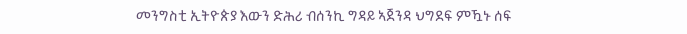መንግስቲ ኢትዮጵያ እውን ድሕሪ ብሰንኪ ግዳይ ኣጀንዳ ህግደፍ ምዃኑ ሰፍ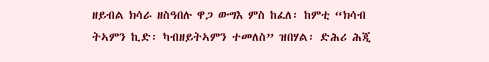ዘይብል ክሳራ ዘስዓበሉ ዋጋ ውግእ ምስ ከፈለ፡ ከምቲ “ክሳብ ትኣምን ኪድ፡ ካብዘይትኣምን ተመለስ” ዝበሃል፡ ድሕሪ ሕጂ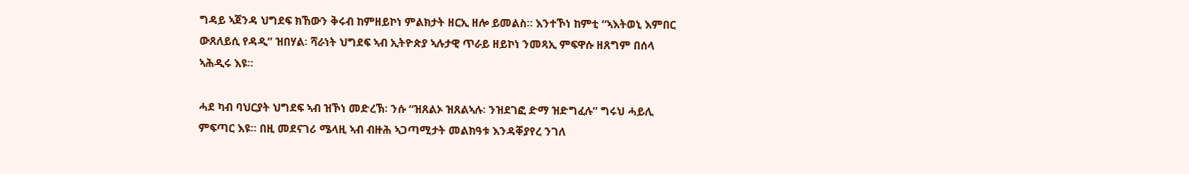ግዳይ ኣጀንዳ ህግደፍ ክኸውን ቅሩብ ከምዘይኮነ ምልክታት ዘርኢ ዘሎ ይመልስ። እንተኾነ ከምቲ “ኣእትወኒ እምበር ውጸለይሲ የዳዲ” ዝበሃል፡ ሻራነት ህግደፍ ኣብ ኢትዮጵያ ኣሉታዊ ጥራይ ዘይኮነ ንመጻኢ ምፍዋሱ ዘጸግም በሰላ ኣሕዲሩ እዩ።

ሓደ ካብ ባህርያት ህግደፍ ኣብ ዝኾነ መድረኽ፡ ንሱ “ዝጸልኦ ዝጸልኣሉ፡ ንዝደገፎ ድማ ዝድግፈሉ” ግሩህ ሓይሊ ምፍጣር እዩ። በዚ መደናገሪ ሜላዚ ኣብ ብዙሕ ኣጋጣሚታት መልክዓቱ እንዳቐያየረ ንገለ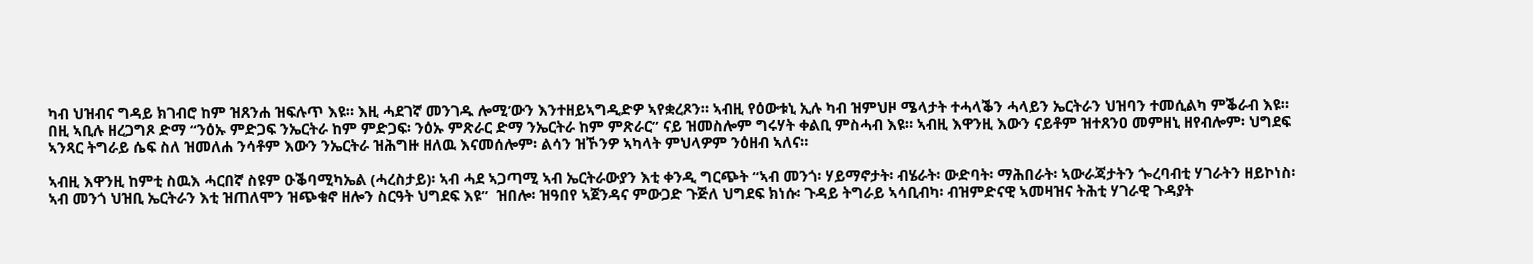ካብ ህዝብና ግዳይ ክገብሮ ከም ዝጸንሐ ዝፍሉጥ እዩ። እዚ ሓደገኛ መንገዱ ሎሚ’ውን እንተዘይኣግዲድዎ ኣየቋረጾን። ኣብዚ የዕውቱኒ ኢሉ ካብ ዝምህዞ ሜላታት ተሓላቕን ሓላይን ኤርትራን ህዝባን ተመሲልካ ምቕራብ እዩ። በዚ ኣቢሉ ዘረጋግጾ ድማ “ንዕኡ ምድጋፍ ንኤርትራ ከም ምድጋፍ፡ ንዕኡ ምጽራር ድማ ንኤርትራ ከም ምጽራር” ናይ ዝመስሎም ግሩሃት ቀልቢ ምስሓብ እዩ። ኣብዚ እዋንዚ እውን ናይቶም ዝተጸንዐ መምዘኒ ዘየብሎም፡ ህግደፍ ኣንጻር ትግራይ ሴፍ ስለ ዝመለሐ ንሳቶም እውን ንኤርትራ ዝሕግዙ ዘለዉ እናመሰሎም፡ ልሳን ዝኾንዎ ኣካላት ምህላዎም ንዕዘብ ኣለና።

ኣብዚ እዋንዚ ከምቲ ስዉእ ሓርበኛ ስዩም ዑቕባሚካኤል (ሓረስታይ)፡ ኣብ ሓደ ኣጋጣሚ ኣብ ኤርትራውያን እቲ ቀንዲ ግርጭት “ኣብ መንጎ፡ ሃይማኖታት፡ ብሄራት፡ ውድባት፡ ማሕበራት፡ ኣውራጃታትን ጐረባብቲ ሃገራትን ዘይኮነስ፡ ኣብ መንጎ ህዝቢ ኤርትራን እቲ ዝጠለሞን ዝጭቁኖ ዘሎን ስርዓት ህግደፍ እዩ”  ዝበሎ፡ ዝዓበየ ኣጀንዳና ምውጋድ ጉጅለ ህግደፍ ክነሱ፡ ጉዳይ ትግራይ ኣሳቢብካ፡ ብዝምድናዊ ኣመዛዝና ትሕቲ ሃገራዊ ጉዳያት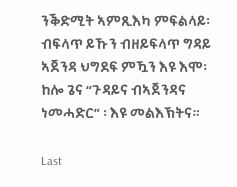ንቕድሚት ኣምጺእካ ምፍልላይ፡ ብፍላጥ ይኹን ብዘይፍላጥ ግዳይ ኣጀንዳ ህግደፍ ምዃን እዩ እሞ፡ ከሎ ጌና “ጉዳይና ብኣጀንዳና ነመሓድር” ፡ እዩ መልእኽትና።

Last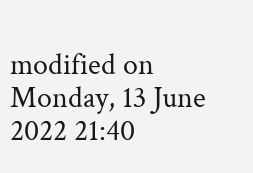modified on Monday, 13 June 2022 21:40